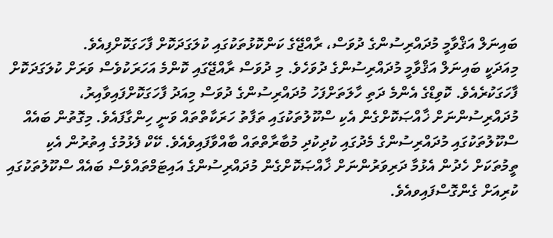ބައިނަލް އަޤްވާމީ މުދައްރިސުންގެ ދުވަސް، ރާއްޖޭގެ ކަންކޮޅުތަކުގައި ކުލަގަދަކޮށް ފާހަގަކޮށްފިއެވެ.
މިއަދަކީ ބައިނަލް އަޤްވާމީ މުދައްރިސުންގެ ދުވަހެވެ. މި ދުވަސް ރާއްޖޭގައި ކޮންމެ އަހަރަކުވެސް ވަރަށް ކުލަގަދަކޮށް ފާހަގަކުރެއެވެ. ކޮވިޑްގެ އެންމެ ދަތި ހާލަތަށްފަހު މުދައްރިސުންގެ ދުވަސް މިއަދު ފާހަގަކޮށްފައިވާއިރު، މުދައްރިސުންނަށް ޚާއްޞަކޮށްގެން އެކި ސްކޫލުތަކުގައި ތަފާތު ހަރަކާތްތައް ވަނީ ހިންގާފައެވެ. މިގޮތުން ބައެއް ސްކޫލުތަކުގައި މުދައްރިސުންގެ މެދުގައި ކުދިކުދި މުބާރާތްތައް ބާއްވާފައިވެއެވެ. ކޭކް ފެޅުމުގެ އިތުރުން އެކި ތީމުތަކަށް ހެދުން އެޅުމާ ދަރިވަރުންނަށް ޚާއްޞަކޮށްގެން މުދައްރިސުންގެ އައިޓަމްތައްވެސް ބައެއް ސްކޫލުތަކުގައި ކުރިއަށް ގެންގޮސްފައިވއެވެ.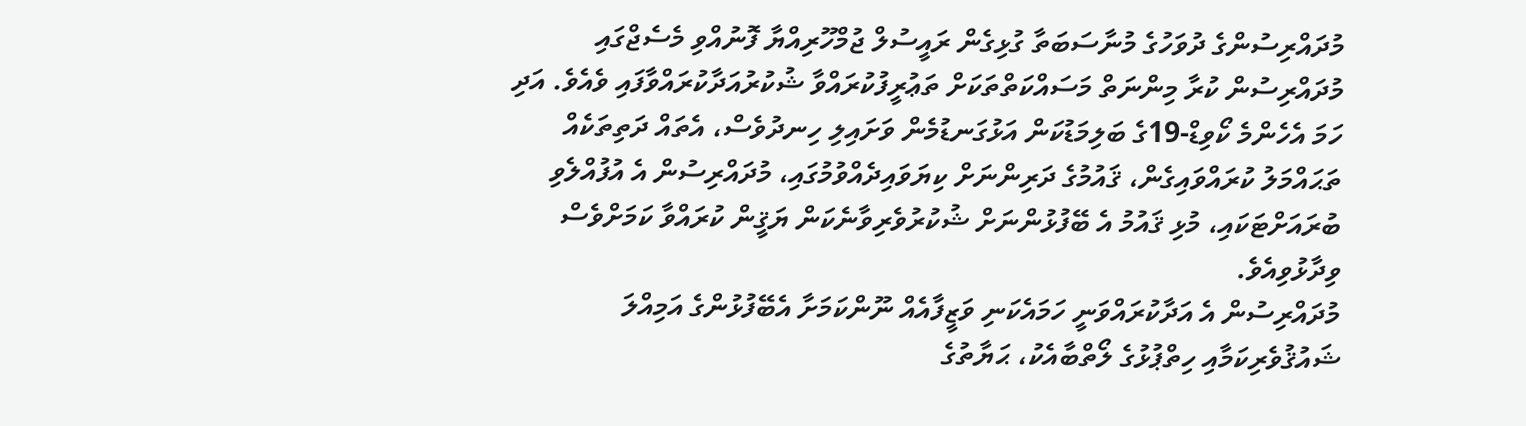މުދައްރިސުންގެ ދުވަހުގެ މުނާސަބަތާ ގުޅިގެން ރައީސުލް ޖުމްހޫރިއްޔާ ފޮނުއްވި މެސެޖްގައި މުދައްރިސުން ކުރާ މިންނަތް މަސައްކަތްތަކަށް ތަޢުރީފުކުރައްވާ ޝުކުރުއަދާކުރައްވާފައި ވެއެވެ. އަދި ހަމަ އެހެންމެ ކޯވިޑް-19ގެ ބަލިމަޑުކަން އަޅުގަނޑުމެން ވަށައިލި ހިނދުވެސް، އެތައް ދަތިތަކެއް ތަޙައްމަލު ކުރައްވައިގެން، ޤައުމުގެ ދަރިންނަށް ކިޔަވައިދެއްވުމުގައި، މުދައްރިސުން އެ އުފުއްލެވި ބުރައަށްޓަކައި، މުޅި ޤައުމު އެ ބޭފުޅުންނަށް ޝުކުރުވެރިވާނެކަން ޔަޤީން ކުރައްވާ ކަމަށްވެސް ވިދާޅުވިއެވެ.
މުދައްރިސުން އެ އަދާކުރައްވަނީ ހަމައެކަނި ވަޒީފާއެއް ނޫންކަމަށާ އެބޭފުޅުންގެ އަމިއްލަ ޝައުޤުވެރިކަމާއި ހިތްޕުޅުގެ ލޯތްބާއެކު، ޙަޔާތުގެ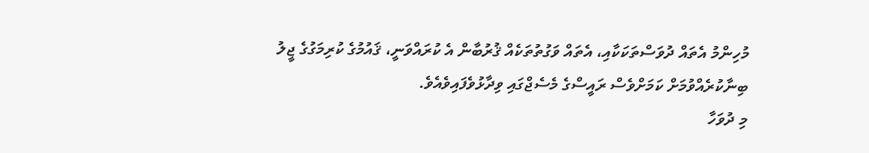މުހިންމު އެތައް ދުވަސްތަކަކާއި، އެތައް ވަގުތުތަކެއް ޤުރުބާން އެ ކުރައްވަނީ، ޤައުމުގެ ކުރިމަގުގެ ޖީލު ބިނާކުރެއްވުމަށް ކަމަށްވެސް ރައީސްގެ މެސެޖްގައި ވިދާޅުވެފައިވެއެވެ.
މި ދުވަހާ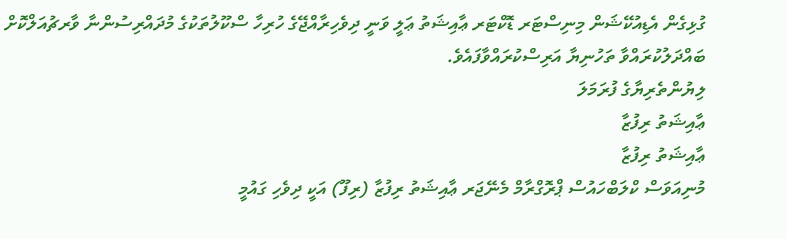ގުޅިގެން އެޑިއުކޭޝަން މިނިސްޓަރ ޑޮކްޓަރ ޢާއިޝަތު ޢަލީ ވަނީ ދިވެހިރާއްޖޭގެ ހުރިހާ ސްކޫލުތަކުގެ މުދައްރިސުންނާ ވާރޗުއަލްކޮށް ބައްދަލުކުރައްވާ ތަހުނިޔާ އަރިސްކުރައްވާފައެވެ.
ލިޔުންތެރިޔާގެ ފުރަމަލަ
ޢާއިޝަތު ރިފުޒާ
ޢާއިޝަތު ރިފުޒާ
މުނިއަވަސް ކްލަބްހައުސް ޕްރޮގްރާމް މެނޭޖަރ ޢާއިޝަތު ރިފުޒާ (ރިފޫ) އަކީ ދިވެހި ގައުމީ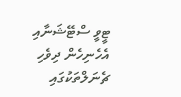ޓީވީ ސްޓޭޝަނާއި އެހެނިހެން ދިވެހި ޗެނަލްތަކުގައި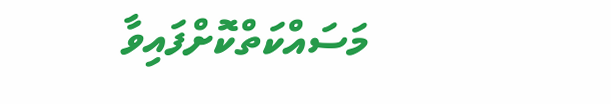މަސައްކަތްކޮށްފައިވާ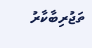ތަޖުރިބާކާރު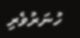ހުނަރުވެރި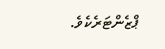ޕްޒެންޓަރެކެވެ.